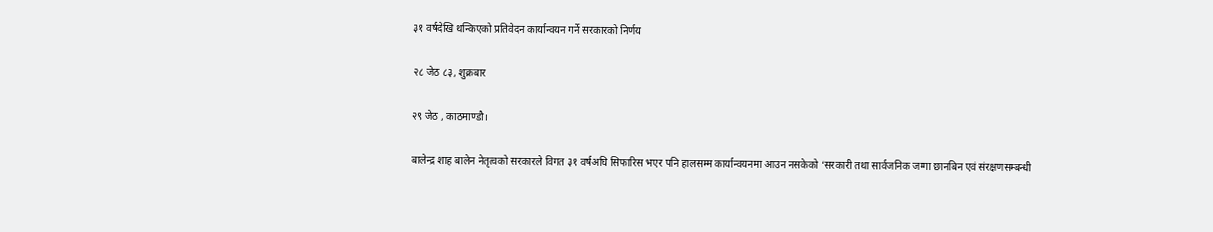३१ वर्षदेखि थन्किएको प्रतिवेदन कार्यान्वयन गर्ने सरकारको निर्णय

२८ जेठ ८३, शुक्रबार

२९ जेठ , काठमाण्डौ।

बालेन्द्र शाह बालेन नेतृत्वको सरकारले विगत ३१ वर्षअघि सिफारिस भएर पनि हालसम्म कार्यान्वयनमा आउन नसकेको ‘सरकारी तथा सार्वजनिक जग्गा छानबिन एवं संरक्षणसम्बन्धी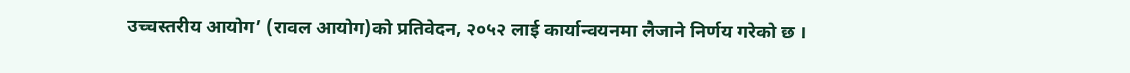उच्चस्तरीय आयोग’ (रावल आयोग)को प्रतिवेदन, २०५२ लाई कार्यान्वयनमा लैजाने निर्णय गरेको छ ।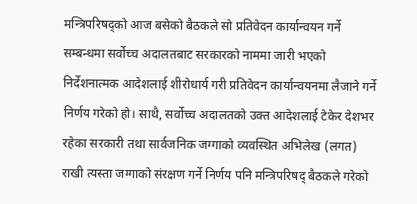मन्त्रिपरिषद्को आज बसेको बैठकले सो प्रतिवेदन कार्यान्वयन गर्ने सम्बन्धमा सर्वोच्च अदालतबाट सरकारको नाममा जारी भएको निर्देशनात्मक आदेशलाई शीरोधार्य गरी प्रतिवेदन कार्यान्वयनमा लैजाने गर्ने निर्णय गरेको हो। साथै, सर्वोच्च अदालतको उक्त आदेशलाई टेकेर देशभर रहेका सरकारी तथा सार्वजनिक जग्गाको व्यवस्थित अभिलेख (लगत) राखी त्यस्ता जग्गाको संरक्षण गर्ने निर्णय पनि मन्त्रिपरिषद् बैठकले गरेको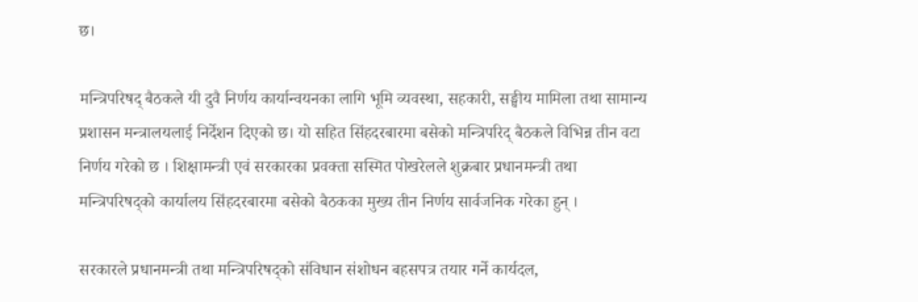छ।

मन्त्रिपरिषद् बैठकले यी दुवै निर्णय कार्यान्वयनका लागि भूमि व्यवस्था, सहकारी, सङ्घीय मामिला तथा सामान्य प्रशासन मन्त्रालयलाई निर्देशन दिएको छ। यो सहित सिंहदरबारमा बसेको मन्त्रिपरिद् बैठकले विभिन्न तीन वटा निर्णय गरेको छ । शिक्षामन्त्री एवं सरकारका प्रवक्ता सस्मित पोखरेलले शुक्रबार प्रधानमन्त्री तथा मन्त्रिपरिषद्को कार्यालय सिंहदरबारमा बसेको बैठकका मुख्य तीन निर्णय सार्वजनिक गरेका हुन् ।

सरकारले प्रधानमन्त्री तथा मन्त्रिपरिषद्को संविधान संशोधन बहसपत्र तयार गर्ने कार्यदल,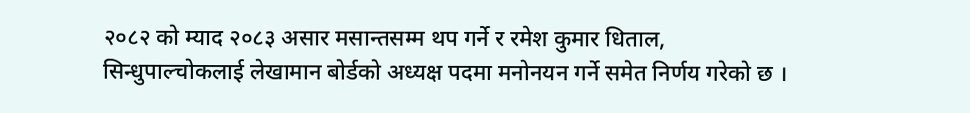२०८२ को म्याद २०८३ असार मसान्तसम्म थप गर्ने र रमेश कुमार धिताल, सिन्धुपाल्चोकलाई लेखामान बोर्डको अध्यक्ष पदमा मनोनयन गर्ने समेत निर्णय गरेको छ ।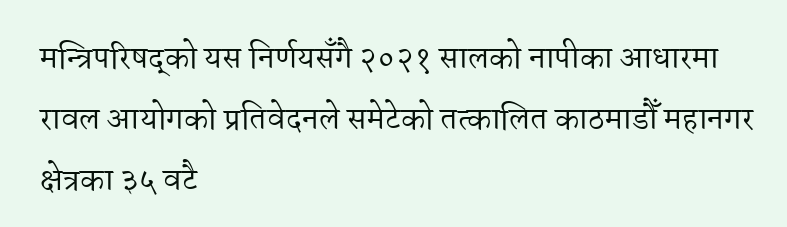मन्त्रिपरिषद्को यस निर्णयसँगै २०२१ सालको नापीका आधारमा रावल आयोगको प्रतिवेदनले समेटेको तत्कालित काठमाडौँ महानगर क्षेत्रका ३५ वटै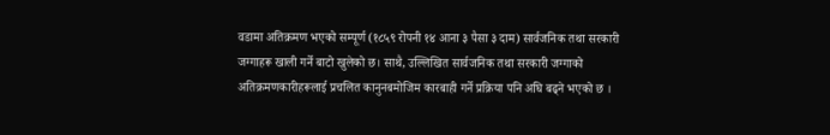वडामा अतिक्रमण भएको सम्पूर्ण (१८५९ रोपनी १४ आना ३ पैसा ३ दाम) सार्वजनिक तथा सरकारी जग्गाहरू खाली गर्ने बाटो खुलेको छ। साथै, उल्लिखित सार्वजनिक तथा सरकारी जग्गाको अतिक्रमणकारीहरूलाई प्रचलित कानुनबमोजिम कारबाही गर्ने प्रक्रिया पनि अघि बढ्ने भएको छ ।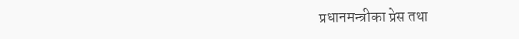प्रधानमन्त्रीका प्रेस तथा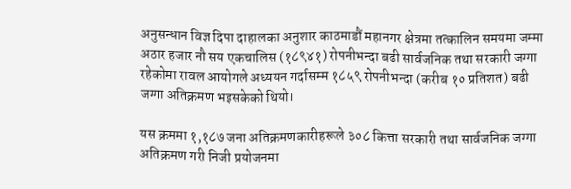अनुसन्धान विज्ञ दिपा दाहालका अनुशार काठमाडौं महानगर क्षेत्रमा तत्कालिन समयमा जम्मा अठार हजार नौ सय एकचालिस (१८९४१) रोपनीभन्दा बढी सार्वजनिक तथा सरकारी जग्गा रहेकोमा रावल आयोगले अध्ययन गर्दासम्म १८५९ रोपनीभन्दा (करीब १० प्रतिशत) बढी जग्गा अतिक्रमण भइसकेको थियो।

यस क्रममा १,१८७ जना अतिक्रमणकारीहरूले ३०८ कित्ता सरकारी तथा सार्वजनिक जग्गा अतिक्रमण गरी निजी प्रयोजनमा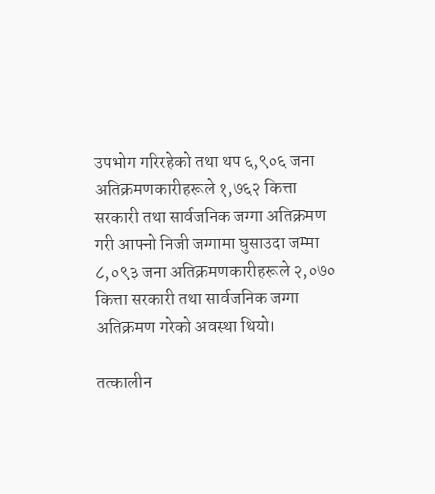उपभोग गरिरहेको तथा थप ६,९०६ जना अतिक्रमणकारीहरूले १,७६२ कित्ता सरकारी तथा सार्वजनिक जग्गा अतिक्रमण गरी आफ्नो निजी जग्गामा घुसाउदा जम्मा ८,०९३ जना अतिक्रमणकारीहरूले २,०७० कित्ता सरकारी तथा सार्वजनिक जग्गा अतिक्रमण गरेको अवस्था थियो।

तत्कालीन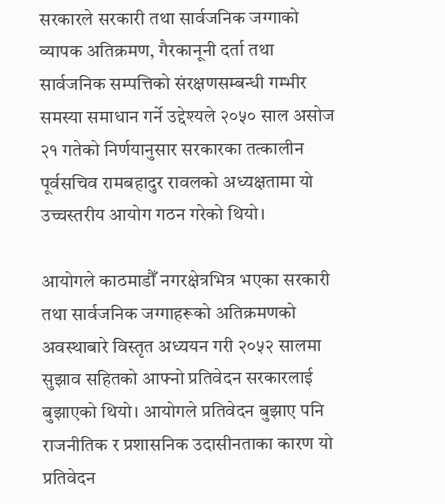सरकारले सरकारी तथा सार्वजनिक जग्गाको व्यापक अतिक्रमण, गैरकानूनी दर्ता तथा सार्वजनिक सम्पत्तिको संरक्षणसम्बन्धी गम्भीर समस्या समाधान गर्ने उद्देश्यले २०५० साल असोज २१ गतेको निर्णयानुसार सरकारका तत्कालीन पूर्वसचिव रामबहादुर रावलको अध्यक्षतामा यो उच्चस्तरीय आयोग गठन गरेको थियो।

आयोगले काठमाडौँ नगरक्षेत्रभित्र भएका सरकारी तथा सार्वजनिक जग्गाहरूको अतिक्रमणको अवस्थाबारे विस्तृत अध्ययन गरी २०५२ सालमा सुझाव सहितको आफ्नो प्रतिवेदन सरकारलाई बुझाएको थियो। आयोगले प्रतिवेदन बुझाए पनि राजनीतिक र प्रशासनिक उदासीनताका कारण यो प्रतिवेदन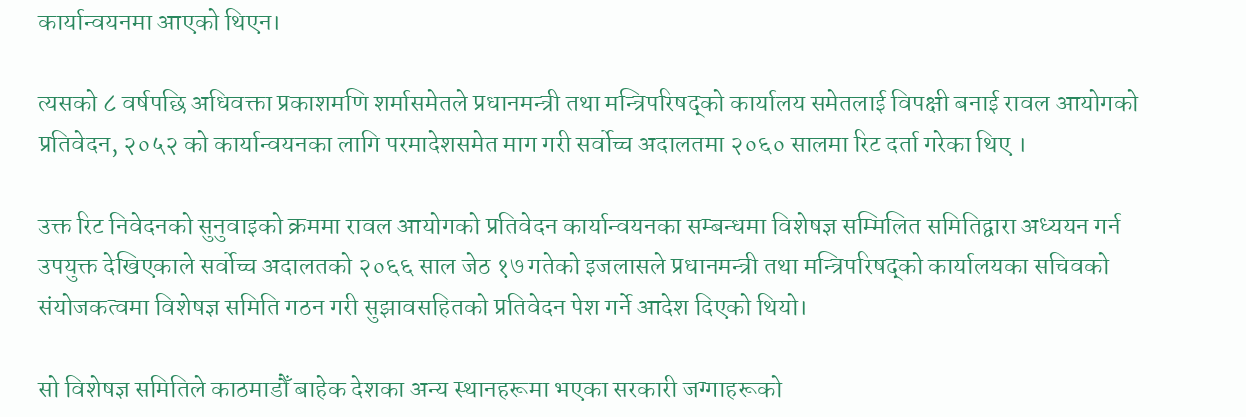कार्यान्वयनमा आएको थिएन।

त्यसको ८ वर्षपछि अधिवक्ता प्रकाशमणि शर्मासमेतले प्रधानमन्त्री तथा मन्त्रिपरिषद्को कार्यालय समेतलाई विपक्षी बनाई रावल आयोगको प्रतिवेदन, २०५२ को कार्यान्वयनका लागि परमादेशसमेत माग गरी सर्वोच्च अदालतमा २०६० सालमा रिट दर्ता गरेका थिए ।

उक्त रिट निवेदनको सुनुवाइको क्रममा रावल आयोगको प्रतिवेदन कार्यान्वयनका सम्बन्धमा विशेषज्ञ सम्मिलित समितिद्वारा अध्ययन गर्न उपयुक्त देखिएकाले सर्वोच्च अदालतको २०६६ साल जेठ १७ गतेको इजलासले प्रधानमन्त्री तथा मन्त्रिपरिषद्को कार्यालयका सचिवको संयोजकत्वमा विशेषज्ञ समिति गठन गरी सुझावसहितको प्रतिवेदन पेश गर्ने आदेश दिएको थियो।

सो विशेषज्ञ समितिले काठमाडौँ बाहेक देशका अन्य स्थानहरूमा भएका सरकारी जग्गाहरूको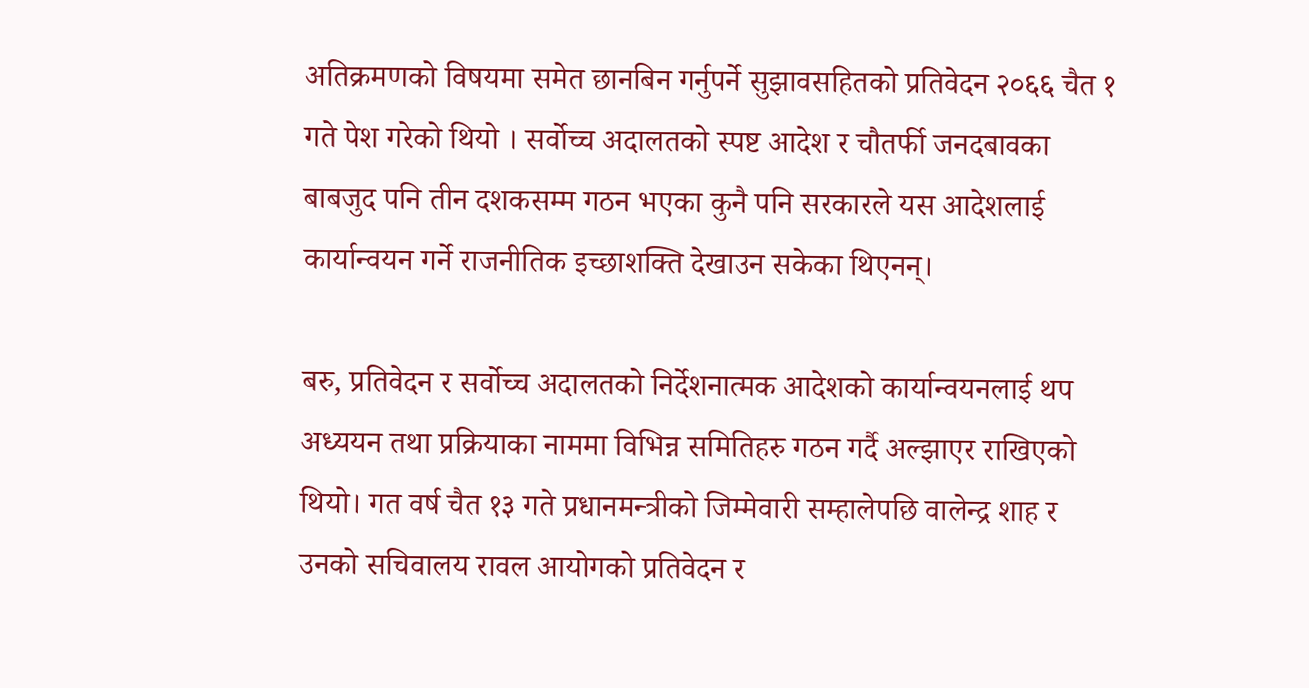अतिक्रमणको विषयमा समेत छानबिन गर्नुपर्ने सुझावसहितको प्रतिवेदन २०६६ चैत १ गते पेश गरेको थियो । सर्वोच्च अदालतको स्पष्ट आदेश र चौतर्फी जनदबावका बाबजुद पनि तीन दशकसम्म गठन भएका कुनै पनि सरकारले यस आदेशलाई कार्यान्वयन गर्ने राजनीतिक इच्छाशक्ति देखाउन सकेका थिएनन्।

बरु, प्रतिवेदन र सर्वोच्च अदालतको निर्देशनात्मक आदेशको कार्यान्वयनलाई थप अध्ययन तथा प्रक्रियाका नाममा विभिन्न समितिहरु गठन गर्दै अल्झाएर राखिएको थियो। गत वर्ष चैत १३ गते प्रधानमन्त्रीको जिम्मेवारी सम्हालेपछि वालेन्द्र शाह र उनको सचिवालय रावल आयोगको प्रतिवेदन र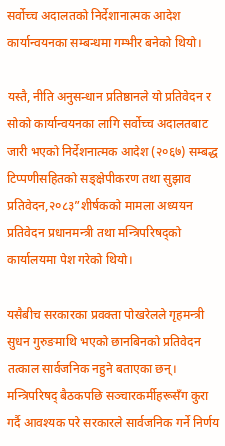सर्वोच्च अदालतको निर्देशानात्मक आदेश कार्यान्वयनका सम्बन्धमा गम्भीर बनेको थियो।

यस्तै, नीति अनुसन्धान प्रतिष्ठानले यो प्रतिवेदन र सोको कार्यान्वयनका लागि सर्वोच्च अदालतबाट जारी भएको निर्देशनात्मक आदेश (२०६७) सम्बद्ध टिप्पणीसहितको सङ्क्षेपीकरण तथा सुझाव प्रतिवेदन,२०८३”शीर्षकको मामला अध्ययन प्रतिवेदन प्रधानमन्त्री तथा मन्त्रिपरिषद्को कार्यालयमा पेश गरेको थियो।

यसैबीच सरकारका प्रवक्ता पोखरेलले गृहमन्त्री सुधन गुरुङमाथि भएको छानबिनको प्रतिवेदन तत्काल सार्वजनिक नहुने बताएका छन्। मन्त्रिपरिषद् बैठकपछि सञ्चारकर्मीहरूसँग कुरा गर्दै आवश्यक परे सरकारले सार्वजनिक गर्ने निर्णय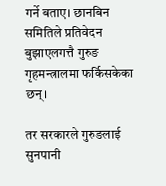गर्ने बताए। छानबिन समितिले प्रतिवेदन बुझाएलगत्तै गुरुङ गृहमन्त्रालमा फर्किसकेका छन्।

तर सरकारले गुरुङलाई सुनपानी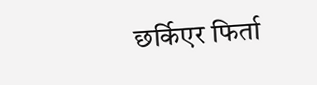छर्किएर फिर्ता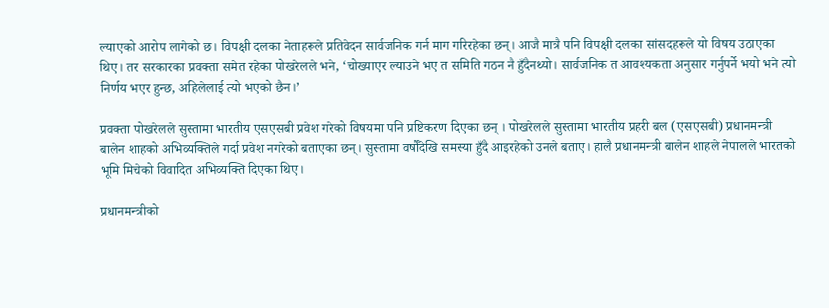ल्याएको आरोप लागेको छ। विपक्षी दलका नेताहरूले प्रतिवेदन सार्वजनिक गर्न माग गरिरहेका छन्। आजै मात्रै पनि विपक्षी दलका सांसदहरूले यो विषय उठाएका थिए। तर सरकारका प्रवक्ता समेत रहेका पोखरेलले भने, ‘चोख्याएर ल्याउने भए त समिति गठन नै हुँदैनथ्यो। सार्वजनिक त आवश्यकता अनुसार गर्नुपर्ने भयो भने त्यो निर्णय भएर हुन्छ, अहिलेलाई त्यो भएको छैन।’

प्रवक्ता पोखरेलले सुस्तामा भारतीय एसएसबी प्रवेश गरेको विषयमा पनि प्रष्टिकरण दिएका छन् । पोखरेलले सुस्तामा भारतीय प्रहरी बल (एसएसबी) प्रधानमन्त्री बालेन शाहको अभिव्यक्तिले गर्दा प्रवेश नगरेको बताएका छन्। सुस्तामा वर्षौँदेखि समस्या हुँदै आइरहेको उनले बताए। हालै प्रधानमन्त्री बालेन शाहले नेपालले भारतको भूमि मिचेको विवादित अभिव्यक्ति दिएका थिए।

प्रधानमन्त्रीको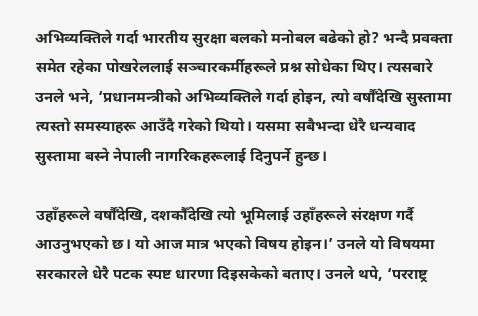अभिव्यक्तिले गर्दा भारतीय सुरक्षा बलको मनोबल बढेको हो? भन्दै प्रवक्ता समेत रहेका पोखरेललाई सञ्चारकर्मीहरूले प्रश्न सोधेका थिए। त्यसबारे उनले भने, ‘प्रधानमन्त्रीको अभिव्यक्तिले गर्दा होइन, त्यो वर्षौँदेखि सुस्तामा त्यस्तो समस्याहरू आउँदै गरेको थियो। यसमा सबैभन्दा धेरै धन्यवाद सुस्तामा बस्ने नेपाली नागरिकहरूलाई दिनुपर्ने हुन्छ।

उहाँहरूले वर्षौँदेखि, दशकौँदेखि त्यो भूमिलाई उहाँहरूले संरक्षण गर्दै आउनुभएको छ। यो आज मात्र भएको विषय होइन।’ उनले यो विषयमा सरकारले धेरै पटक स्पष्ट धारणा दिइसकेको बताए। उनले थपे, ‘परराष्ट्र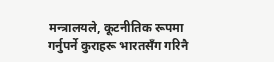मन्त्रालयले, कूटनीतिक रूपमा गर्नुपर्ने कुराहरू भारतसँग गरिनै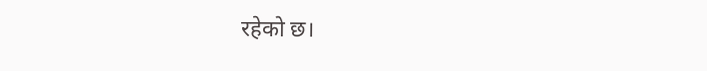रहेको छ।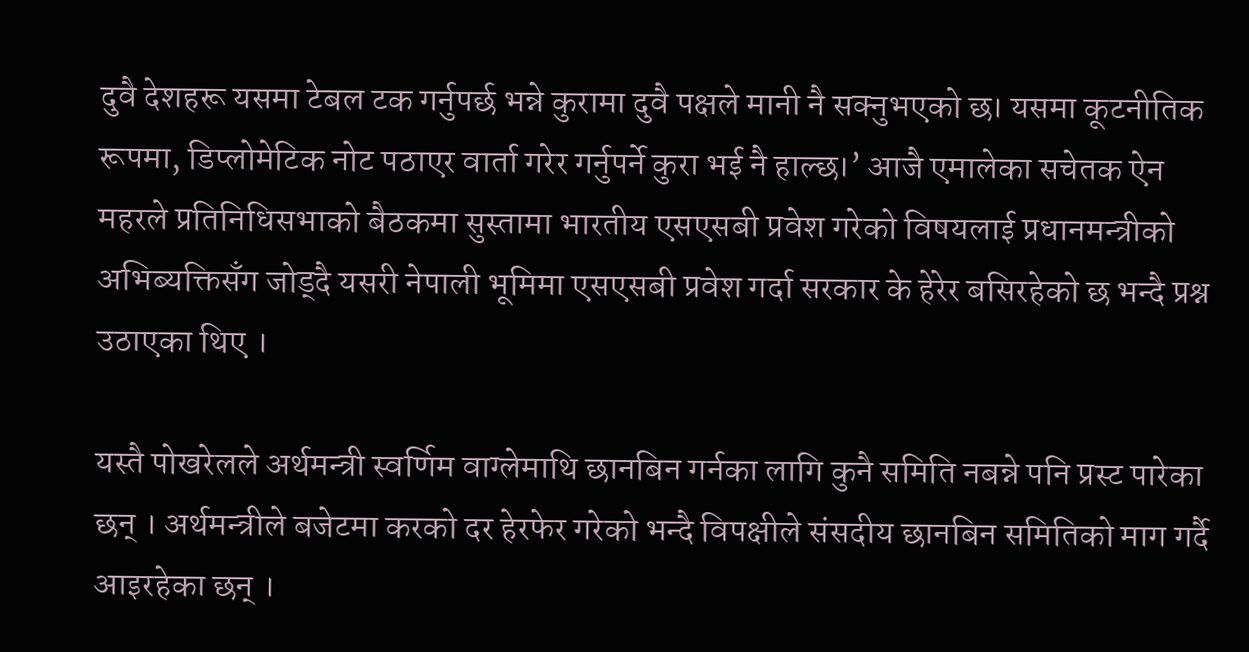दुवै देशहरू यसमा टेबल टक गर्नुपर्छ भन्ने कुरामा दुवै पक्षले मानी नै सक्नुभएको छ। यसमा कूटनीतिक रूपमा, डिप्लोमेटिक नोट पठाएर वार्ता गरेर गर्नुपर्ने कुरा भई नै हाल्छ।’ आजै एमालेका सचेतक ऐन महरले प्रतिनिधिसभाको बैठकमा सुस्तामा भारतीय एसएसबी प्रवेश गरेको विषयलाई प्रधानमन्त्रीको अभिब्यक्तिसँग जोड्दै यसरी नेपाली भूमिमा एसएसबी प्रवेश गर्दा सरकार के हेरेर बसिरहेको छ भन्दै प्रश्न उठाएका थिए ।

यस्तै पोखरेलले अर्थमन्त्री स्वर्णिम वाग्लेमाथि छानबिन गर्नका लागि कुनै समिति नबन्ने पनि प्रस्ट पारेका छन् । अर्थमन्त्रीले बजेटमा करको दर हेरफेर गरेको भन्दै विपक्षीले संसदीय छानबिन समितिको माग गर्दै आइरहेका छन् ।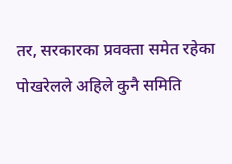तर, सरकारका प्रवक्ता समेत रहेका पोखरेलले अहिले कुनै समिति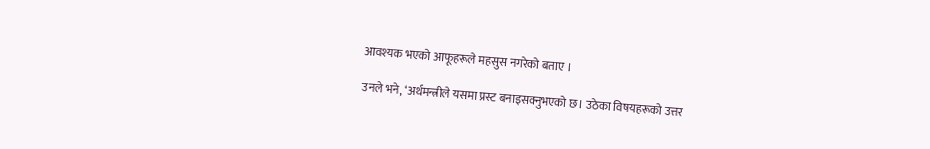आवश्यक भएको आफूहरूले महसुस नगरेको बताए ।

उनले भने, ‘अर्थमन्त्रीले यसमा प्रस्ट बनाइसक्नुभएको छ। उठेका विषयहरूको उत्तर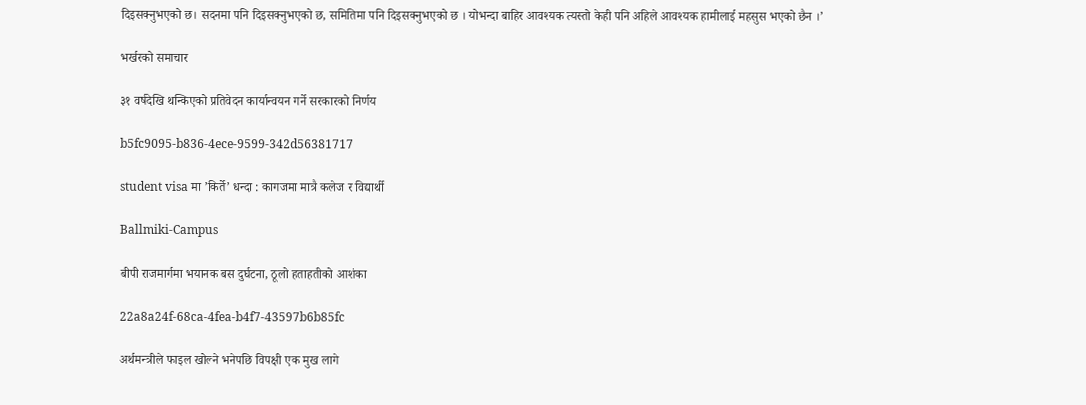दिइसक्नुभएको छ। सदनमा पनि दिइसक्नुभएको छ, समितिमा पनि दिइसक्नुभएको छ । योभन्दा बाहिर आवश्यक त्यस्तो केही पनि अहिले आवश्यक हामीलाई महसुस भएको छैन ।’

भर्खरको समाचार

३१ वर्षदेखि थन्किएको प्रतिवेदन कार्यान्वयन गर्ने सरकारको निर्णय

b5fc9095-b836-4ece-9599-342d56381717

student visa मा ’किर्ते’ धन्दा : कागजमा मात्रै कलेज र विद्यार्थी

Ballmiki-Campus

बीपी राजमार्गमा भयानक बस दुर्घटना, ठूलो हताहतीको आशंका

22a8a24f-68ca-4fea-b4f7-43597b6b85fc

अर्थमन्त्रीले फाइल खोल्ने भनेपछि विपक्षी एक मुख लागे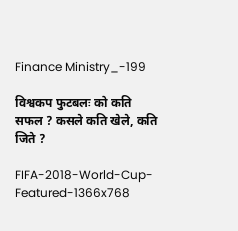Finance Ministry_-199

विश्वकप फुटबलः को कति सफल ? कसले कति खेले, कति जिते ?

FIFA-2018-World-Cup-Featured-1366x768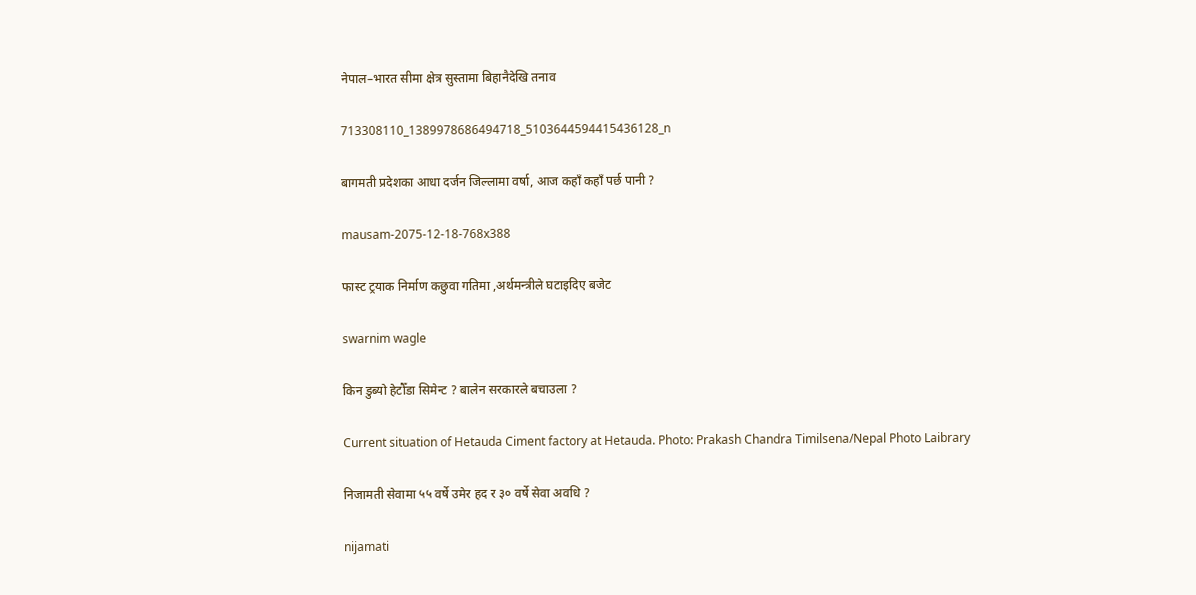नेपाल–भारत सीमा क्षेत्र सुस्तामा बिहानैदेखि तनाव

713308110_1389978686494718_5103644594415436128_n

बागमती प्रदेशका आधा दर्जन जिल्लामा वर्षा, आज कहाँ कहाँ पर्छ पानी ?

mausam-2075-12-18-768x388

फास्ट ट्रयाक निर्माण कछुवा गतिमा ,अर्थमन्त्रीले घटाइदिए बजेट

swarnim wagle

किन डुब्यो हेटौँडा सिमेन्ट ? बालेन सरकारले बचाउला ?

Current situation of Hetauda Ciment factory at Hetauda. Photo: Prakash Chandra Timilsena/Nepal Photo Laibrary

निजामती सेवामा ५५ वर्षे उमेर हद र ३० वर्षे सेवा अवधि ?

nijamati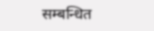सम्बन्धित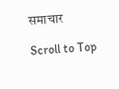समाचार

Scroll to Top